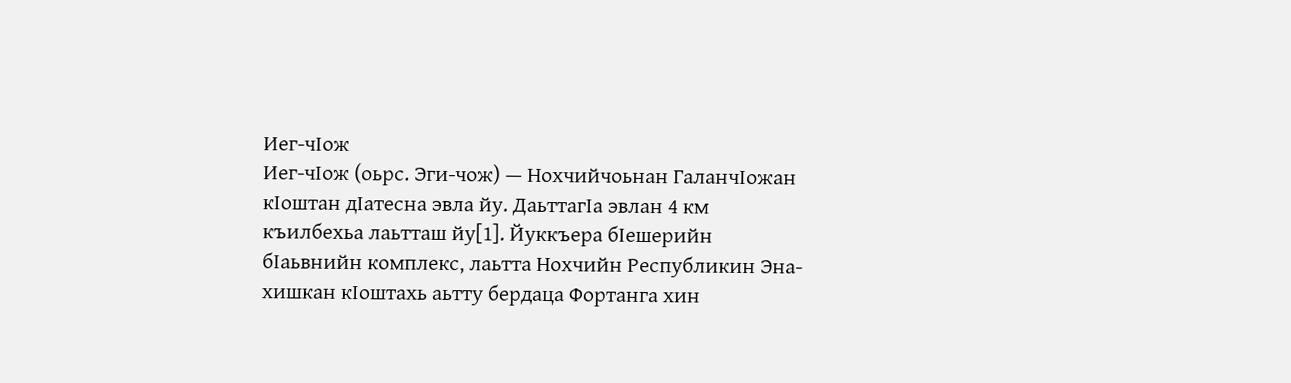Иег-чӀож
Иег-чӀож (оьрс. Эги-чож) — Нохчийчоьнан ГаланчӀожан кӀоштан дӀатесна эвла йу. ДаьттагӀа эвлан 4 км къилбехьа лаьтташ йу[1]. Йуккъера бӀешерийн бӀаьвнийн комплекс, лаьтта Нохчийн Республикин Эна-хишкан кӀоштахь аьтту бердаца Фортанга хин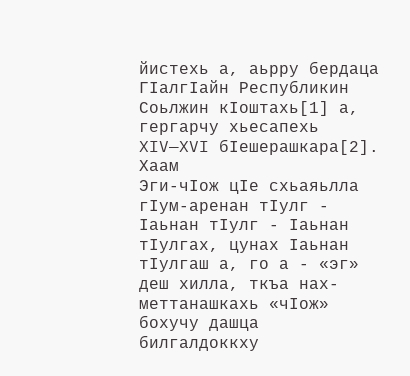йистехь а, аьрру бердаца ГӀалгӀайн Республикин Соьлжин кӀоштахь[1] а, гергарчу хьесапехь XIV—XVI бӀешерашкара[2].
Хаам
Эги-чӀож цӀе схьаяьлла гӀум-аренан тӀулг - Ӏаьнан тӀулг - Ӏаьнан тӀулгах, цунах Ӏаьнан тӀулгаш а, го а - «эг» деш хилла, ткъа нах-меттанашкахь «чӀож» бохучу дашца билгалдоккху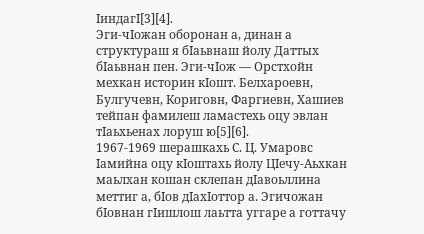ӀиндагӀ[3][4].
Эги-чӀожан оборонан а, динан а структураш я бӀаьвнаш йолу Даттых бӀаьвнан пен. Эги-чӀож — Орстхойн мехкан историн кӀошт. Белхароевн, Булгучевн, Кориговн, Фаргиевн, Хашиев тейпан фамилеш ламастехь оцу эвлан тӀаьхьенах лоруш ю[5][6].
1967-1969 шерашкахь С. Ц. Умаровс Ӏамийна оцу кӀоштахь йолу ЦӀечу-Аьхкан маьлхан кошан склепан дӀавоьллина меттиг а, бӀов дӀахӀоттор а. Эгичожан бӀовнан гӀишлош лаьтта уггаре а готтачу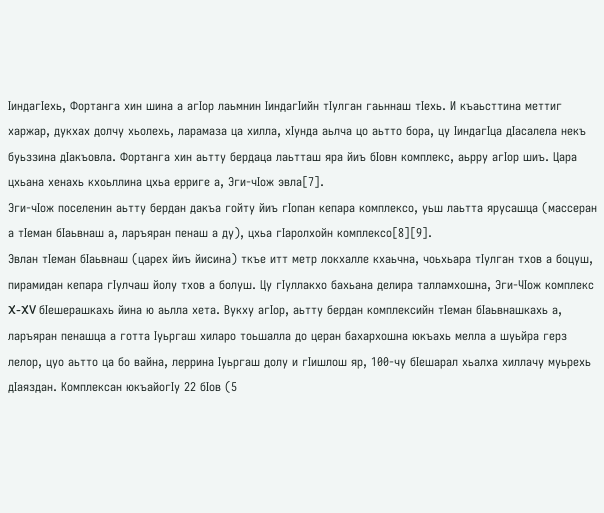ӀиндагӀехь, Фортанга хин шина а агӀор лаьмнин ӀиндагӀийн тӀулган гаьннаш тӀехь. И къаьсттина меттиг харжар, дукхах долчу хьолехь, ларамаза ца хилла, хӀунда аьлча цо аьтто бора, цу ӀиндагӀца дӀасалела некъ буьззина дӀакъовла. Фортанга хин аьтту бердаца лаьтташ яра йиъ бӀовн комплекс, аьрру агӀор шиъ. Цара цхьана хенахь кхоьллина цхьа ерриге а, Эги-чӀож эвла[7].
Эги-чӀож поселенин аьтту бердан дакъа гойту йиъ гӀопан кепара комплексо, уьш лаьтта ярусашца (массеран а тӀеман бӀаьвнаш а, ларъяран пенаш а ду), цхьа гӀаролхойн комплексо[8][9].
Эвлан тӀеман бӀаьвнаш (царех йиъ йисина) ткъе итт метр локхалле кхаьчна, чоьхьара тӀулган тхов а боцуш, пирамидан кепара гӀулчаш йолу тхов а болуш. Цу гӀуллакхо бахьана делира талламхошна, Эги-ЧӀож комплекс X-XV бӀешерашкахь йина ю аьлла хета. Вукху агӀор, аьтту бердан комплексийн тӀеман бӀаьвнашкахь а, ларъяран пенашца а готта Ӏуьргаш хиларо тоьшалла до церан бахархошна юкъахь мелла а шуьйра герз лелор, цуо аьтто ца бо вайна, леррина Ӏуьргаш долу и гӀишлош яр, 100-чу бӀешарал хьалха хиллачу муьрехь дӀаяздан. Комплексан юкъайогӀу 22 бӀов (5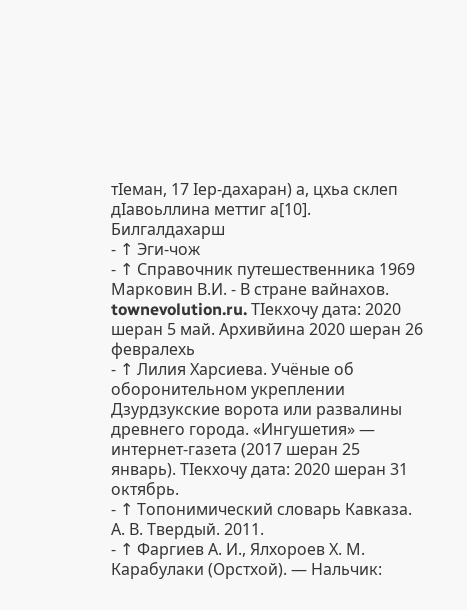тӀеман, 17 Ӏер-дахаран) а, цхьа склеп дӀавоьллина меттиг а[10].
Билгалдахарш
- ↑ Эги-чож
- ↑ Справочник путешественника 1969 Марковин В.И. - В стране вайнахов. townevolution.ru. ТӀекхочу дата: 2020 шеран 5 май. Архивйина 2020 шеран 26 февралехь
- ↑ Лилия Харсиева. Учёные об оборонительном укреплении Дзурдзукские ворота или развалины древнего города. «Ингушетия» — интернет-газета (2017 шеран 25 январь). ТӀекхочу дата: 2020 шеран 31 октябрь.
- ↑ Топонимический словарь Кавказа. А. В. Твердый. 2011.
- ↑ Фаргиев А. И., Ялхороев Х. М. Карабулаки (Орстхой). — Нальчик: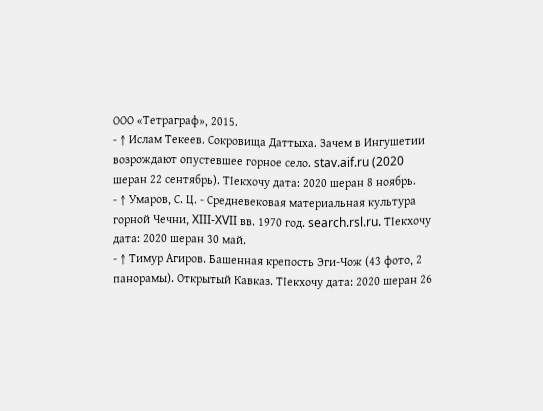ООО «Тетраграф», 2015.
- ↑ Ислам Текеев. Сокровища Даттыха. Зачем в Ингушетии возрождают опустевшее горное село. stav.aif.ru (2020 шеран 22 сентябрь). ТӀекхочу дата: 2020 шеран 8 ноябрь.
- ↑ Умаров, С. Ц. - Средневековая материальная культура горной Чечни, XIII-XVII вв. 1970 год. search.rsl.ru. ТӀекхочу дата: 2020 шеран 30 май.
- ↑ Тимур Агиров. Башенная крепость Эги-Чож (43 фото, 2 панорамы). Открытый Кавказ. ТӀекхочу дата: 2020 шеран 26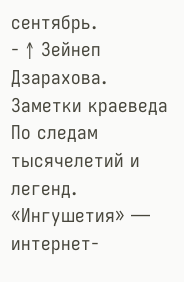сентябрь.
- ↑ Зейнеп Дзарахова. Заметки краеведа По следам тысячелетий и легенд. «Ингушетия» — интернет-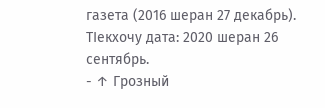газета (2016 шеран 27 декабрь). ТӀекхочу дата: 2020 шеран 26 сентябрь.
- ↑ Грозный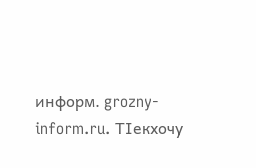информ. grozny-inform.ru. ТӀекхочу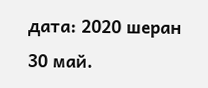дата: 2020 шеран 30 май.